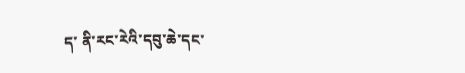ད་ ནི་རང་རེའི་དབུ་ཆེ་དང་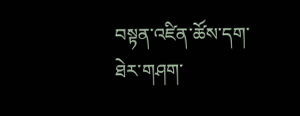བསྟན་འཛིན་ཚོས་དག་ཐེར་གཤག་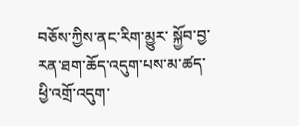བཅོས་ཀྱིས་ནང་རིག་མྱུར་ སྐྱོབ་བྱ་རན་ཐག་ཆོད་འདུག་པས་མ་ཚད་ཕྱི་འགྲོ་འདུག་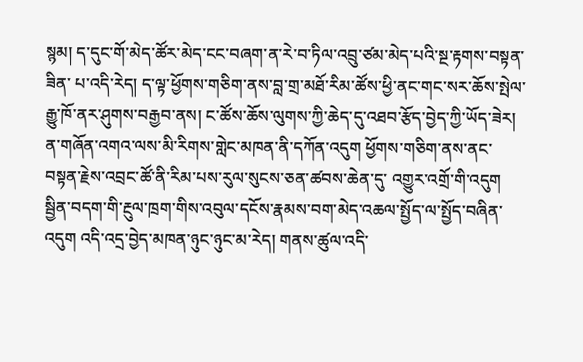སྙམ། ད་དུང་གོ་མེད་ཚོར་མེད་ངང་བཞག་ན་རེ་བ་ཏིལ་འབྲུ་ཙམ་མེད་པའི་སྔ་རྟགས་བསྟན་ཟིན་ པ་འདི་རེད། ད་ལྟ་ཕྱོགས་གཅིག་ནས་བླ་གྲ་མཐོ་རིམ་ཚོས་ཕྱི་ནང་གང་སར་ཆོས་སྤེལ་ རྒྱུ་ཁོ་ནར་ཤུགས་བརྒྱབ་ནས། ང་ཚོས་ཆོས་ལུགས་ཀྱི་ཆེད་དུ་འཐབ་རྩོད་བྱེད་ཀྱི་ཡོད་ཟེར། ན་གཞོན་འགའ་ལས་མི་རིགས་གླེང་མཁན་ནི་དཀོན་འདུག ཕྱོགས་གཅིག་ནས་ནང་བསྟན་རྗེས་འབྲང་ཚོ་ནི་རིམ་པས་རུལ་སུངས་ཅན་ཚབས་ཆེན་དུ་ འགྱུར་འགྲོ་གི་འདུག སྦྱིན་བདག་གི་རྔུལ་ཁྲག་གིས་འབུལ་དངོས་རྣམས་བག་མེད་འཆལ་སྤྱོད་ལ་སྤྱོད་བཞིན་ འདུག འདི་འདྲ་བྱེད་མཁན་ཉུང་ཉུང་མ་རེད། གནས་ཚུལ་འདི་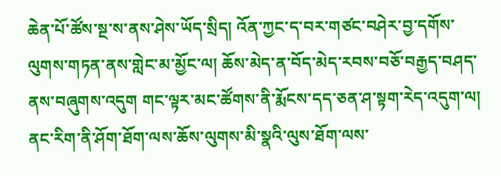ཆེན་པོ་ཚོས་སྔ་ས་ནས་ཤེས་ཡོད་སྲིད། འོན་ཀྱང་ད་བར་གཙང་བཤེར་བྱ་དགོས་ལུགས་གཏན་ནས་གླེང་མ་མྱོང་ལ། ཆོས་མེད་ན་བོད་མེད་རབས་བཅོ་བརྒྱད་བཤད་ནས་བཞུགས་འདུག གང་ལྟར་མང་ཚོགས་ནི་རྨོངས་དད་ཅན་ཤ་སྟག་རེད་འདུག་ལ། ནང་རིག་ནི་ཤོག་ཐོག་ལས་ཆོས་ལུགས་མི་སྣའི་ལུས་ཐོག་ལས་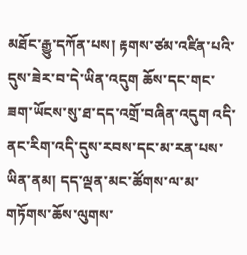མཐོང་རྒྱུ་དཀོན་པས། རྟགས་ཙམ་འཛིན་པའི་དུས་ཟེར་བ་དེ་ཡིན་འདུག ཆོས་དང་གང་ཟག་ཡོངས་སུ་ཐ་དད་འགྲོ་བཞིན་འདུག འདི་ནང་རིག་འདི་དུས་རབས་དང་མ་རན་པས་ཡིན་ནམ། དད་ལྡན་མང་ཚོགས་ལ་མ་གཏོགས་ཆོས་ལུགས་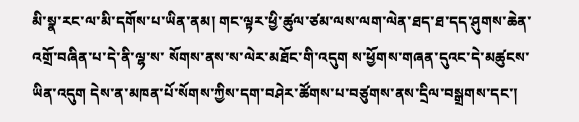མི་སྣ་རང་ལ་མི་དགོས་པ་ཡིན་ནམ། གང་ལྟར་ཕྱི་ཚུལ་ཙམ་ལས་ལག་ལེན་ཐད་ཐ་དད་ཤུགས་ཆེན་འགྲོ་བཞིན་པ་དེ་ནི་ལྷ་ས་ སོགས་ནས་ས་ལེར་མཐོང་གི་འདུག ས་ཕྱོགས་གཞན་དུའང་དེ་མཚུངས་ཡིན་འདུག དེས་ན་མཁན་པོ་སོགས་ཀྱིས་དག་བཤེར་ཚོགས་པ་བཙུགས་ནས་དྲིལ་བསྒྲགས་དང་།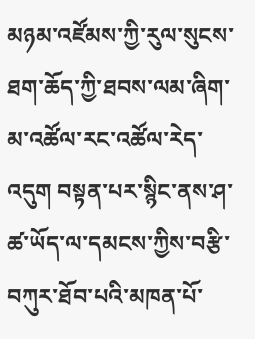མཉམ་འཛོམས་ཀྱི་རུལ་སུངས་ཐག་ཆོད་ཀྱི་ཐབས་ལམ་ཞིག་མ་འཚོལ་རང་འཚོལ་རེད་ འདུག བསྟན་པར་སྙིང་ནས་ཤ་ཚ་ཡོད་ལ་དམངས་ཀྱིས་བརྩི་བཀུར་ཐོབ་པའི་མཁན་པོ་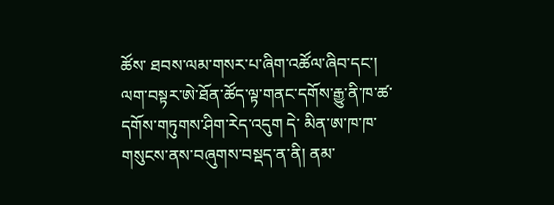ཚོས་ ཐབས་ལམ་གསར་པ་ཞིག་འཚོལ་ཞིབ་དང་། ལག་བསྟར་ཨེ་ཐོན་ཚོད་ལྟ་གནང་དགོས་རྒྱུ་ནི་ཁ་ཚ་དགོས་གཏུགས་ཤིག་རེད་འདུག དེ་ མིན་ཨ་ཁ་ཁ་གསུངས་ནས་བཞུགས་བསྡད་ན་ནི། ནམ་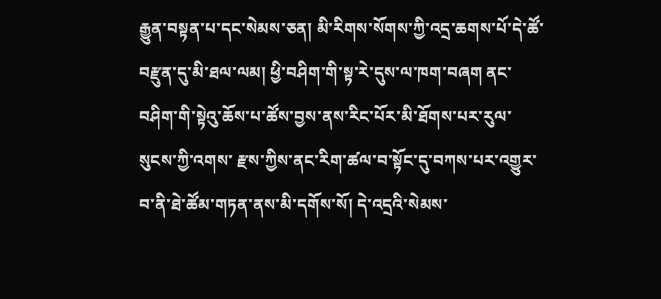རྒྱུན་བསྟན་པ་དང་སེམས་ཅན། མི་རིགས་སོགས་ཀྱི་འདྲ་ཆགས་པོ་དེ་ཚོ་བརྫུན་དུ་མི་ཐལ་ལམ། ཕྱི་བཤིག་གི་སྟ་རེ་དུས་ལ་ཁག་བཞག ནང་བཤིག་གི་སྟེའུ་ཆོས་པ་ཚོས་བྱས་ནས་རིང་པོར་མི་ཐོགས་པར་རུལ་སུངས་ཀྱི་འགས་ རྫས་ཀྱིས་ནང་རིག་ཚལ་བ་སྟོང་དུ་བཀས་པར་འགྱུར་བ་ནི་ཐེ་ཚོམ་གཏན་ནས་མི་དགོས་སོ། དེ་འདྲའི་སེམས་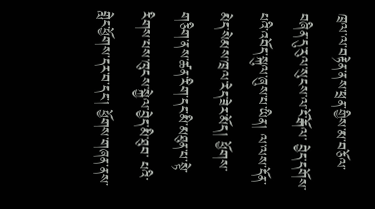ཁྲལ་ལ་བརྟེན་ནས་ཕྲན་གྱིས་མ་བཅོལ་བཞིན་དུ་རུལ་སུངས་ལ་ངོ་རྒོལ་ བྱེད་དགོས་པའི་འབོད་སྐུལ་ཞུས་པ་ཡིན། ལ་ལས་དོན་མེད་སེམས་ཁྲལ་རེད་ཟེར་མོད། ཕྱོགས་གཅིག་ནས་ཚན་རིག་དང་མི་མཐུན་པ་སྟེ་རིགས་པས་ཁུངས་སྐྱེལ་བྱེད་མི་ཐུབ་ པའི་གླེང་ཕྱོགས་དར་བ་དང་། ཕྱོགས་གཞན་ནས་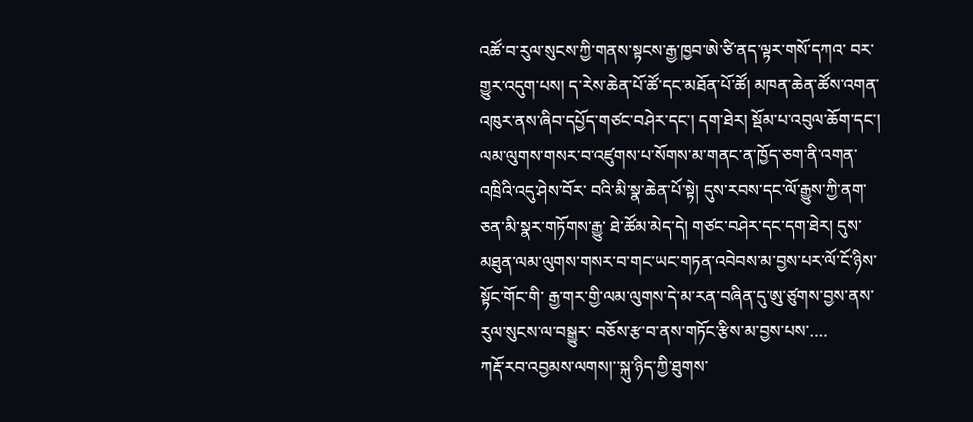འཚོ་བ་རུལ་སུངས་ཀྱི་གནས་སྟངས་རྒྱ་ཁྱབ་ཨེ་ཙི་ནད་ལྟར་གསོ་དཀའ་ བར་གྱུར་འདུག་པས། ད་རེས་ཆེན་པོ་ཚོ་དང་མཐོན་པོ་ཚོ། མཁན་ཆེན་ཚོས་འགན་འཁུར་ནས་ཞིབ་དཔྱོད་གཙང་བཤེར་དང་། དག་ཐེར། སྡོམ་པ་འབུལ་ཆོག་དང་། ལམ་ལུགས་གསར་བ་འཛུགས་པ་སོགས་མ་གནང་ན་ཁྱོད་ཅག་ནི་འགན་འཁྲིའི་འདུ་ཤེས་བོར་ བའི་མི་སྣ་ཆེན་པོ་སྟེ། དུས་རབས་དང་ལོ་རྒྱུས་ཀྱི་ནག་ཅན་མི་སྣར་གཏོགས་རྒྱུ་ ཐེ་ཚོམ་མེད་དེ། གཙང་བཤེར་དང་དག་ཐེར། དུས་མཐུན་ལམ་ལུགས་གསར་བ་གང་ཡང་གཏན་འབེབས་མ་བྱས་པར་ལོ་ངོ་ཉིས་སྟོང་གོང་གི་ རྒྱ་གར་གྱི་ལམ་ལུགས་དེ་མ་རན་བཞིན་དུ་ཨུ་ཙུགས་བྱས་ནས་རུལ་སུངས་ལ་བསྒྱུར་ བཅོས་རྩ་བ་ནས་གཏོང་རྩིས་མ་བྱས་པས་….
ཀརྡོ་རབ་འབྱམས་ལགས།་་སྐུ་ཉིད་ཀྱི་ཐུགས་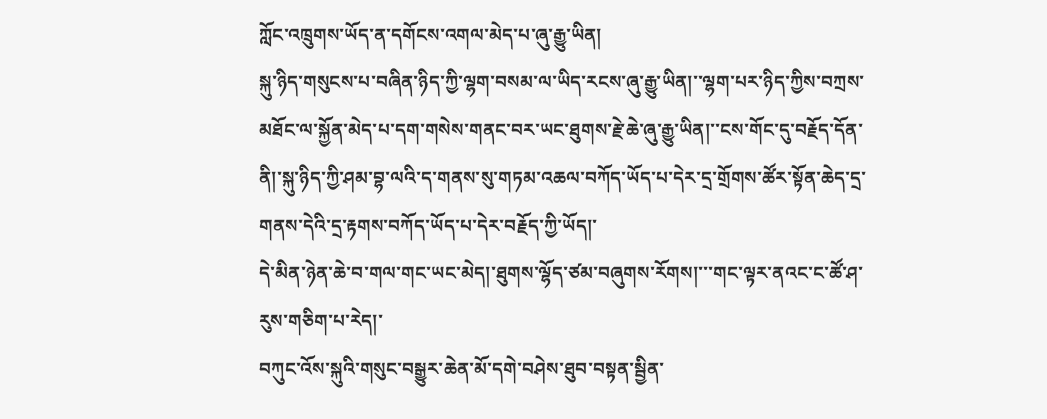ཀློང་འཁྲུགས་ཡོད་ན་དགོངས་འགལ་མེད་པ་ཞུ་རྒྱུ་ཡིན།
སྐུ་ཉིད་གསུངས་པ་བཞིན་ཉིད་ཀྱི་ལྷག་བསམ་ལ་ཡིད་རངས་ཞུ་རྒྱུ་ཡིན།་་ལྷག་པར་ཉིད་ཀྱིས་བཀྲས་མཐོང་ལ་སྐྱོན་མེད་པ་དག་གསེས་གནང་བར་ཡང་ཐུགས་རྗེ་ཆེ་ཞུ་རྒྱུ་ཡིན།་་ངས་གོང་དུ་བརྗོད་དོན་ནི།་སྐུ་ཉིད་ཀྱི་ཤམ་བྷ་ལའི་ད་གནས་སུ་གཏམ་འཆལ་བཀོད་ཡོད་པ་དེར་དྲ་གྲོགས་ཚོར་སྟོན་ཆེད་དྲ་གནས་དེའི་དྲ་རྟགས་བཀོད་ཡོད་པ་དེར་བརྗོད་ཀྱི་ཡོད།་
དེ་མིན་ཉེན་ཆེ་བ་གལ་གང་ཡང་མེད།་ཐུགས་ལྷོད་ཙམ་བཞུགས་རོགས།་་་གང་ལྟར་ནའང་ང་ཚོ་ཤ་རུས་གཅིག་པ་རེད།་
བཀུང་འོས་སྐུའི་གསུང་བསྒྱུར་ཆེན་མོ་དགེ་བཤེས་ཐུབ་བསྟན་སྦྱིན་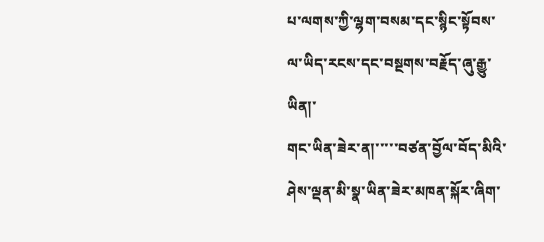པ་ལགས་ཀྱི་ལྷག་བསམ་དང་སྙིང་སྟོབས་ལ་ཡིད་རངས་དང་བསྔགས་བརྗོད་ཞུ་རྒྱུ་ཡིན།་
གང་ཡིན་ཟེར་ན།་་་་་བཙན་བྱོལ་བོད་མིའི་ཤེས་ལྡན་མི་སྣ་ཡིན་ཟེར་མཁན་སྐོར་ཞིག་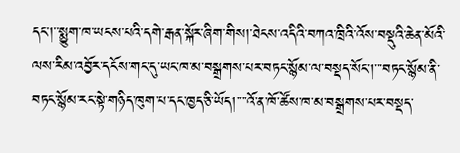དང་།་་སྨྱུག་ཁ་ཡངས་པའི་དགེ་རྒན་སྐོར་ཞིག་གིས།་ཐེངས་འདིའི་བཀའ་ཁྲིའི་འོས་བསྡུའི་ཆེན་མོའི་ལས་རིམ་འབྱོར་དངོས་གང་དུ་ཡང་ཁ་མ་བསྒྲགས་པར་བཏང་སྙོམ་ལ་བསྡད་སོང་།་་་བཏང་སྙོམ་ནི་བཏང་སྙོམ་རང་སྟེ་གཉིད་ཁུག་པ་དང་ཁྱད་ཅི་ཡོད།་་་་འོ་ན་ཁོ་ཚོས་ཁ་མ་བསྒྲགས་པར་བསྡད་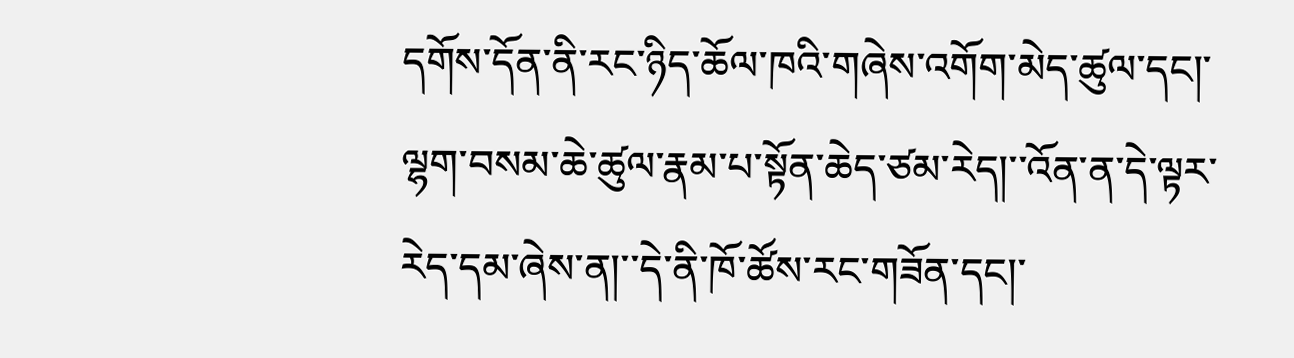དགོས་དོན་ནི་རང་ཉིད་ཆོལ་ཁའི་གཞེས་འགོག་མེད་ཚུལ་དང།་ལྷག་བསམ་ཆེ་ཚུལ་རྣམ་པ་སྟོན་ཆེད་ཙམ་རེད།་་འོན་ན་དེ་ལྟར་རེད་དམ་ཞེས་ན།་་དེ་ནི་ཁོ་ཚོས་རང་གཟོན་དང།་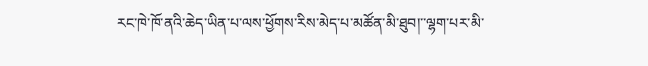རང་ཁེ་ཁོ་ནའི་ཆེད་ཡིན་པ་ལས་ཕྱོགས་རིས་མེད་པ་མཚོན་མི་ཐུབ།་་ལྷག་པར་མི་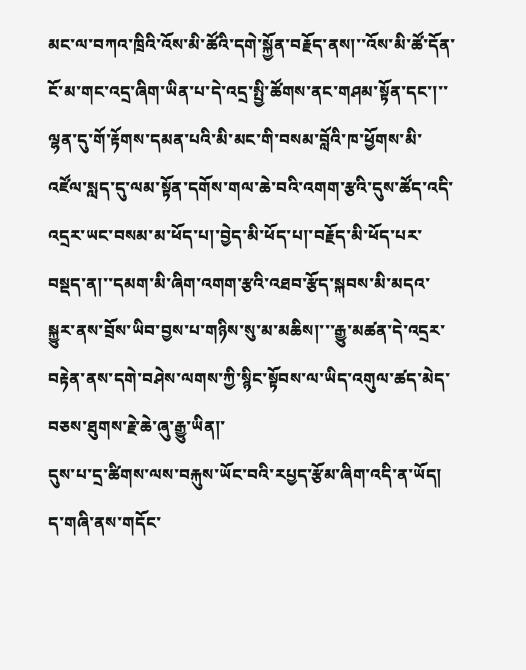མང་ལ་བཀའ་ཁྲིའི་འོས་མི་ཚོའི་དགེ་སྐྱོན་བརྗོད་ནས།་་འོས་མི་ཚོ་དོན་ངོ་མ་གང་འདྲ་ཞིག་ཡིན་པ་དེ་འདྲ་སྤྱི་ཚོགས་ནང་གཤམ་སྟོན་དང་།་་ལྷན་དུ་གོ་རྟོགས་དམན་པའི་མི་མང་གི་བསམ་བློའི་ཁ་ཕྱོགས་མི་འཛོལ་སླད་དུ་ལམ་སྟོན་དགོས་གལ་ཆེ་བའི་འགག་རྩའི་དུས་ཚོད་འདི་འདྲར་ཡང་བསམ་མ་ཕོད་པ།་བྱེད་མི་ཕོད་པ།་བརྗོད་མི་ཕོད་པར་བསྡད་ན།་་དམག་མི་ཞིག་འགག་རྩའི་འཐབ་རྩོད་སྐབས་མི་མདའ་སྐྱུར་ནས་བྲོས་ཡིབ་བྱས་པ་གཉིས་སུ་མ་མཆིས།་་་རྒྱུ་མཚན་དེ་འདྲར་བརྟེན་ནས་དགེ་བཤེས་ལགས་ཀྱི་སྙིང་སྟོབས་ལ་ཡིད་འགུལ་ཚད་མེད་བཅས་ཐུགས་རྗེ་ཆེ་ཞུ་རྒྱུ་ཡིན།་
དུས་པ་དྲ་ཚིགས་ལས་བརྐུས་ཡོང་བའི་རཔྱད་རྩོམ་ཞིག་འདི་ན་ཡོད།
ད་གཞི་ནས་གདོང་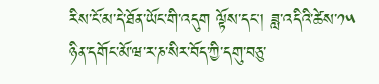རིས་ངོ་མ་དེ་ཐོན་ཡོང་གི་འདུག ལྟོས་དང། ཟླ་འདིའི་ཚེས་༡༥ ཉིན་དགོང་མོ་ཝ་ར་ཎ་སིར་བོད་ཀྱི་དགུ་བཅུ་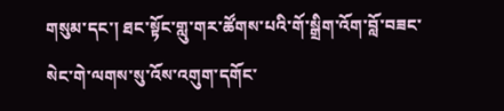གསུམ་དང་། ཐང་སྟོང་གླུ་གར་ཚོགས་པའི་གོ་སྒྲིག་འོག་བློ་བཟང་སེང་གེ་ལགས་སུ་འོས་འགུག་དགོང་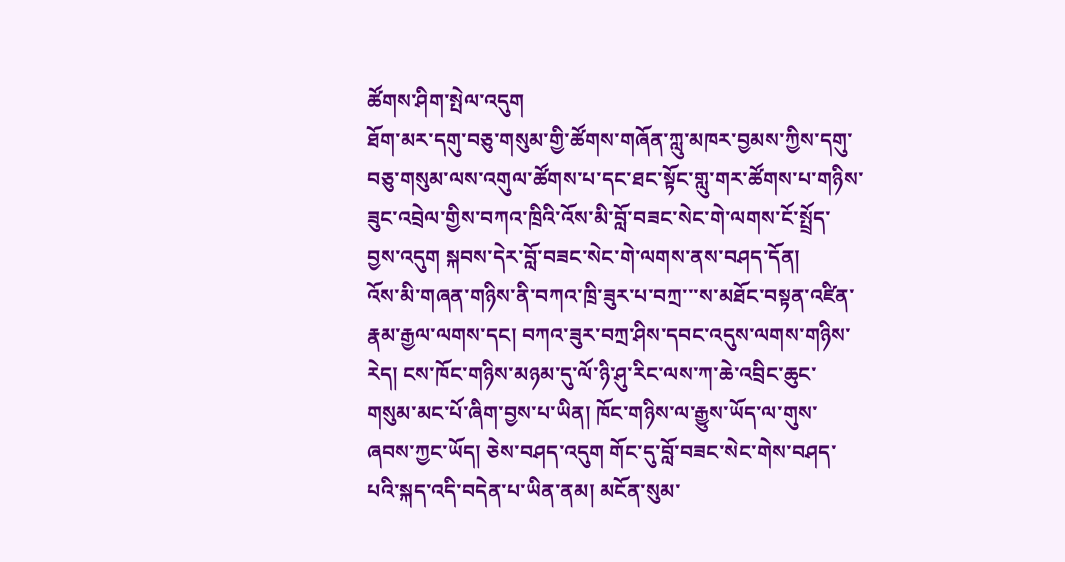ཚོགས་ཤིག་སྤེལ་འདུག
ཐོག་མར་དགུ་བཅུ་གསུམ་གྱི་ཚོགས་གཞོན་ཀླུ་མཁར་བྱམས་ཀྱིས་དགུ་བཅུ་གསུམ་ལས་འགུལ་ཚོགས་པ་དང་ཐང་སྟོང་གླུ་གར་ཚོགས་པ་གཉིས་ཟུང་འབྲེལ་གྱིས་བཀའ་ཁྲིའི་འོས་མི་བློ་བཟང་སེང་གེ་ལགས་ངོ་སྤྲོད་བྱས་འདུག སྐབས་དེར་བློ་བཟང་སེང་གེ་ལགས་ནས་བཤད་དོན།
འོས་མི་གཞན་གཉིས་ནི་བཀའ་ཁྲི་ཟུར་པ་བཀྲ་་་ས་མཐོང་བསྟན་འཛིན་རྣམ་རྒྱལ་ལགས་དང། བཀའ་ཟུར་བཀྲ་ཤིས་དབང་འདུས་ལགས་གཉིས་རེད། ངས་ཁོང་གཉིས་མཉམ་དུ་ལོ་ཉི་ཤུ་རིང་ལས་ཀ་ཆེ་འབྲིང་ཆུང་གསུམ་མང་པོ་ཞིག་བྱས་པ་ཡིན། ཁོང་གཉིས་ལ་རྒྱུས་ཡོད་ལ་གུས་ཞབས་ཀྱང་ཡོད། ཅེས་བཤད་འདུག གོང་དུ་བློ་བཟང་སེང་གེས་བཤད་པའི་སྐད་འདི་བདེན་པ་ཡིན་ནམ། མངོན་སུམ་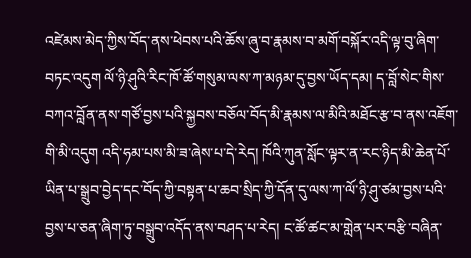འཛེམས་མེད་ཀྱིས་བོད་ནས་ཕེབས་པའི་ཆོས་ཞུ་བ་རྣམས་བ་མགོ་བསྐོར་འདི་ལྟ་བུ་ཞིག་བཏང་འདུག ལོ་ཉི་ཤུའི་རིང་ཁོ་ཚོ་གསུམ་ལས་ཀ་མཉམ་དུ་བྱས་ཡོད་དམ། ད་བློ་སེང་གིས་བཀའ་བློན་ནས་གཙོ་བྱས་པའི་སྐྱབས་བཅོལ་བོད་མི་རྣམས་ལ་མིའི་མཐོང་རྩ་བ་ནས་འཇོག་གི་མི་འདུག འདི་ཧམ་པས་མི་ཟ་ཞེས་པ་དེ་རེད། ཁོའི་ཀུན་སློང་ལྟར་ན་རང་ཉིད་མི་ཆེན་པོ་ཡིན་པ་སྒྲུབ་བྱེད་དང་བོད་ཀྱི་བསྟན་པ་ཆབ་སྲིད་ཀྱི་དོན་དུ་ལས་ཀ་ལོ་ཉི་ཤུ་ཙམ་བྱས་པའི་བྱས་པ་ཅན་ཞིག་ཏུ་བསྒྲུབ་འདོད་ནས་བཤད་པ་རེད། ང་ཚོ་ཚང་མ་གླེན་པར་བརྩི་བཞིན་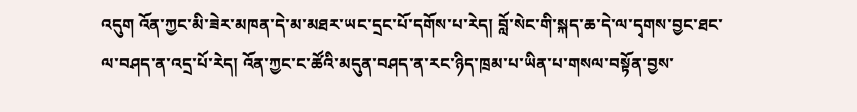འདུག འོན་ཀྱང་མི་ཟེར་མཁན་དེ་མ་མཐར་ཡང་དྲང་པོ་དགོས་པ་རེད། བློ་སེང་གི་སྐད་ཆ་དེ་ལ་དྭགས་བྱང་ཐང་ལ་བཤད་ན་འདྲ་པོ་རེད། འོན་ཀྱང་ང་ཚོའི་མདུན་བཤད་ན་རང་ཉིད་ཁྲམ་པ་ཡིན་པ་གསལ་བསྟོན་བྱས་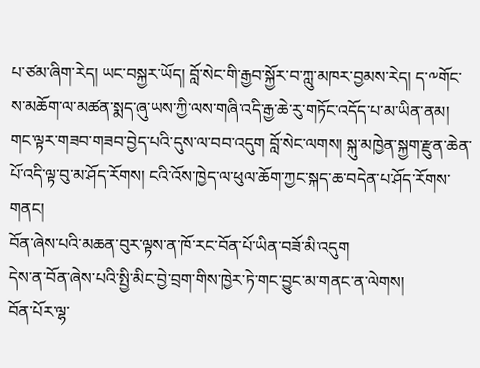པ་ཙམ་ཞིག་རེད། ཡང་བསྐྱར་ཡོད། བློ་སེང་གི་རྒྱབ་སྐྱོར་བ་ཀླུ་མཁར་བྱམས་རེད། ད་༸གོང་ས་མཆོག་ལ་མཚན་སྨད་ཞུ་ཡས་ཀྱི་ལས་གཞི་འདི་རྒྱ་ཆེ་རུ་གཏོང་འདོད་པ་མ་ཡིན་ནམ། གང་ལྟར་གཟབ་གཟབ་བྱེད་པའི་དུས་ལ་བབ་འདུག བློ་སེང་ལགས། སྐུ་མཁྱེན་སྐྱག་རྫུན་ཆེན་པོ་འདི་ལྟ་བུ་མ་ཤོད་རོགས། ངའི་འོས་ཁྱེད་ལ་ཕུལ་ཆོག་ཀྱང་སྐད་ཆ་བདེན་པ་ཤོད་རོགས་གནང།
བོན་ཞེས་པའི་མཆན་བུར་ལྟས་ན་ཁོ་རང་བོན་པོ་ཡིན་བཟོ་མི་འདུག
དེས་ན་བོན་ཞེས་པའི་སྤྱི་མིང་བྱེ་བྲག་གིས་ཁྱེར་ཏེ་གང་བྱུང་མ་གནང་ན་ལེགས།
བོན་པོར་ལྷ་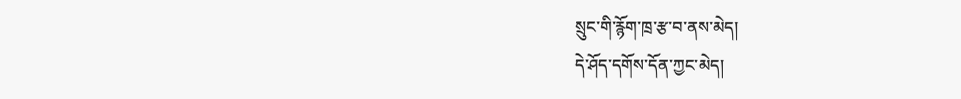སྲུང་གི་རྙོག་ཁྲ་རྩ་བ་ནས་མེད།
དེ་ཤོད་དགོས་དོན་ཀྱང་མེད།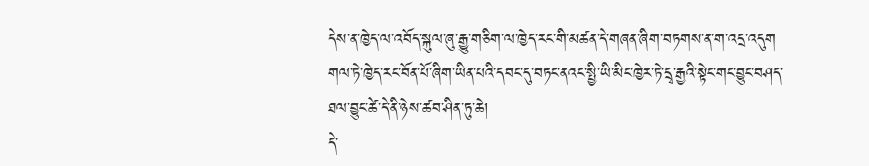དེས་ན་ཁྱེད་ལ་འབོད་སྐུལ་ཞུ་རྒྱུ་གཅིག་ལ་ཁྱེད་རང་གི་མཚན་དེ་གཞན་ཞིག་བཏགས་ན་ག་འདྲ་འདུག
གལ་ཏེ་ཁྱེད་རང་བོན་པོ་ཞིག་ཡིན་པའི་དབང་དུ་བཏང་ནའང་སྤྱི་ཡི་མིང་ཁྱེར་ཏེ་དྲྭ་རྒྱའི་སྟེང་གང་བྱུང་བཤད་ཐལ་བྱུང་ཚེ་དེ་ནི་ཉེས་ཚབ་ཤིན་ཏུ་ཆེ།
དེ་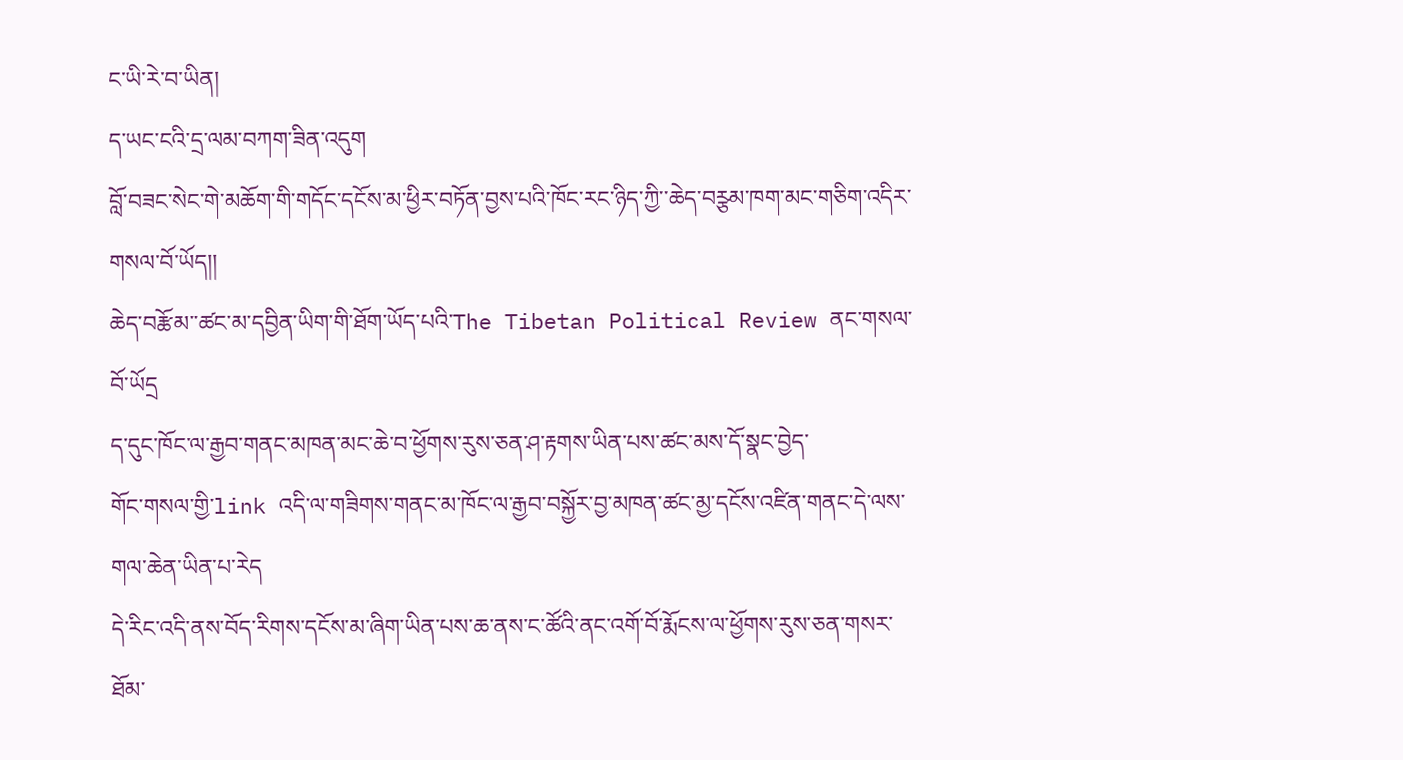ང་ཡི་རེ་བ་ཡིན།
ད་ཡང་ངའི་དྲ་ལམ་བཀག་ཟིན་འདུག
བློ་བཟང་སེང་གེ་མཆོག་གི་གདོང་དངོས་མ་ཕྱིར་བཏོན་བྱས་པའི་ཁོང་རང་ཉིད་ཀྱི་་ཆེད་བཪྩམ་ཁག་མང་གཅིག་འདིར་གསལ་བོ་ཡོད།།
ཆེད་བརྪོམ་་ཚང་མ་དབྱིན་ཡིག་གི་ཐོག་ཡོད་པའི་The Tibetan Political Review ནང་གསལ་བོ་ཡོདྲ
ད་དུང་ཁོང་ལ་རྒྱབ་གནང་མཁན་མང་ཆེ་བ་ཕྱོགས་རུས་ཅན་ཤ་རྟགས་ཡིན་པས་ཚང་མས་དོ་སྣང་བྱེད་
གོང་གསལ་གྱི་link འདི་ལ་གཟིགས་གནང་མ་ཁོང་ལ་རྒྱབ་བསྐྱོར་བྱ་མཁན་ཚང་མྱ་དངོས་འཛིན་གནང་དེ་ལས་གལ་ཆེན་ཡིན་པ་རེད
དེ་རིང་འདི་ནས་བོད་རིགས་དངོས་མ་ཞིག་ཡིན་པས་ཆ་ནས་ང་ཚོའི་ནང་འགོ་བོ་རྨོངས་ལ་ཕྱོགས་རུས་ཅན་གསར་ཐོམ་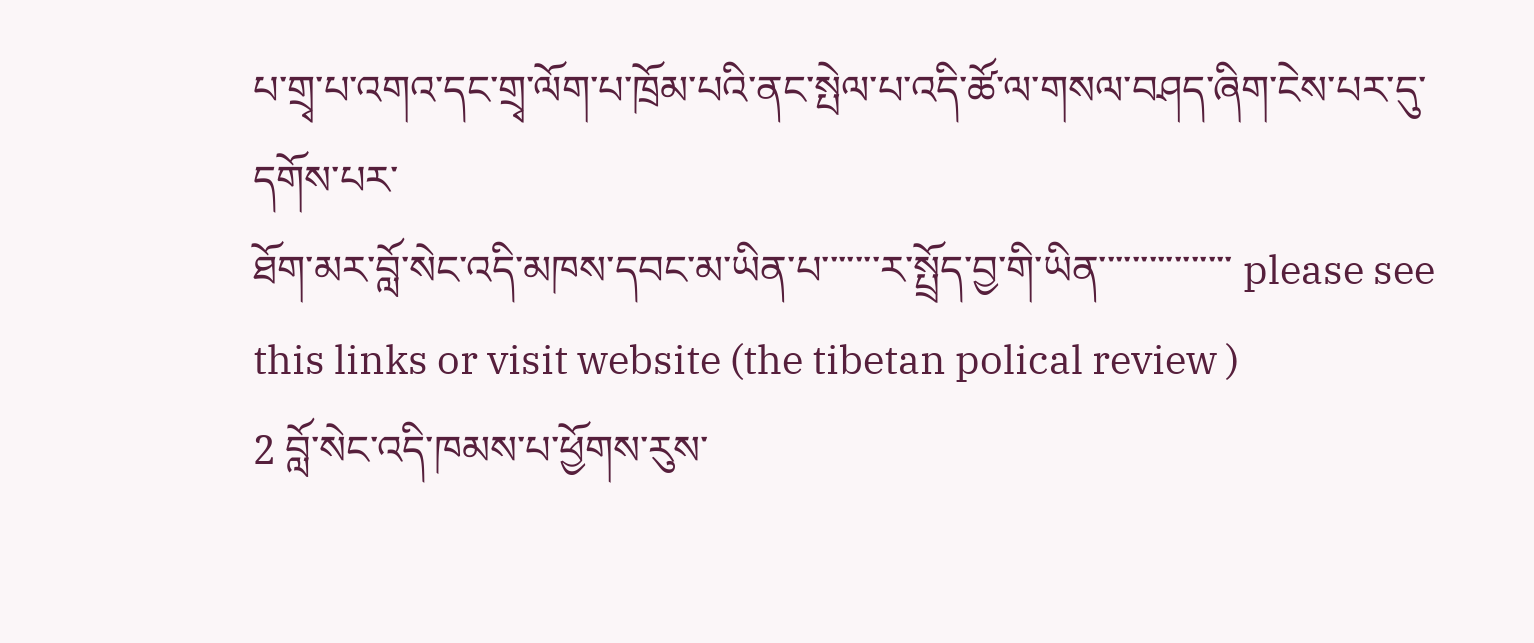པ་གྲྭ་པ་འགའ་དང་གྲྭ་ལོག་པ་ཁྲོམ་པའི་ནང་སྤེལ་པ་འདི་ཚོ་ལ་གསལ་བཤད་ཞིག་ངེས་པར་དུ་དགོས་པར་
ཐོག་མར་བློ་སེང་འདི་མཁས་དབང་མ་ཡིན་པ་་་་་་་ར་སྤྲོད་བྱ་གི་ཡིན་་་་་་་་་་་་་་་་ please see this links or visit website (the tibetan polical review )
2 བློ་སེང་འདི་ཁམས་པ་ཕྱོགས་རུས་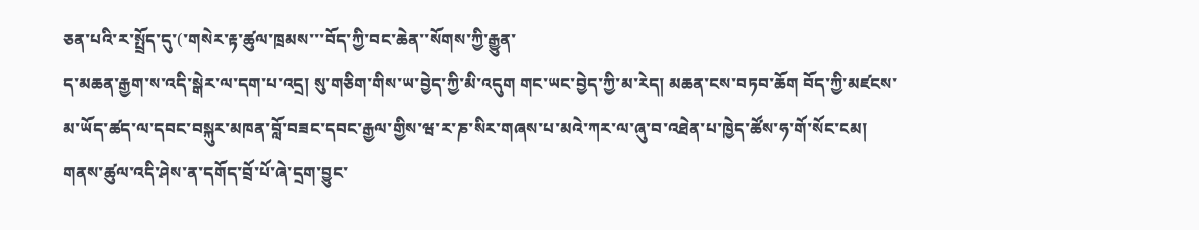ཅན་པའི་ར་སྤྲོད་དུ་(་གསེར་རྟ་ཚུལ་ཁྲམས་་་བོད་ཀྱི་བང་ཆེན་་སོགས་ཀྱི་རྒྱུན་
ད་མཆན་རྒྱག་ས་འདི་སྒེར་ལ་དག་པ་འདྲ། སུ་གཅིག་གིས་ཡ་བྱེད་ཀྱི་མི་འདུག གང་ཡང་བྱེད་ཀྱི་མ་རེད། མཆན་ངས་བཏབ་ཆོག བོད་ཀྱི་མཛངས་མ་ཡོད་ཚད་ལ་དབང་བསྐུར་མཁན་བློ་བཟང་དབང་རྒྱལ་གྱིས་ཝ་ར་ཎ་སིར་གཞས་པ་མའེ་ཀར་ལ་ཞུ་བ་འཐེན་པ་ཁྱེད་ཚོས་ཧ་གོ་སོང་ངམ། གནས་ཚུལ་འདི་ཤེས་ན་དགོད་བྲོ་པོ་ཞེ་དྲག་བྱུང་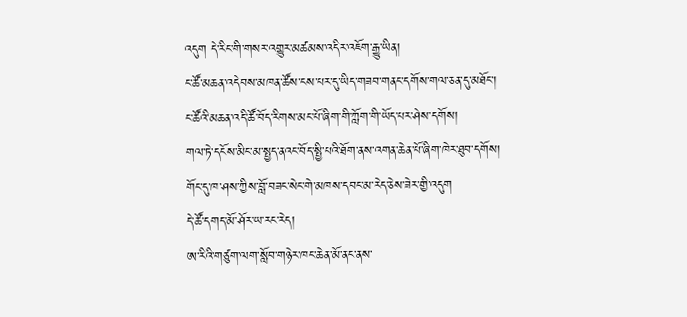འདུག དེ་རིང་གི་གསར་འགྱུར་མཚམས་འདིར་འཇོག་རྒྱུ་ཡིན།
ང་ཚོ་མཆན་འདེབས་མཁན་ཚོས་ངས་པར་དུ་ཡིད་གཟབ་གནང་དགོས་གལ་ཅན་དུ་མཐོང་།
ང་ཚོའི་མཆན་འདི་ཚོ་བོད་རིགས་མང་པོ་ཞིག་གི་ཀློག་གི་ཡོད་པར་ཤེས་དགོས།
གལ་ཏེ་དངོས་མིང་མ་སྤྱད་ནའང་བོད་སྤྱི་པའི་ཐོག་ནས་འགན་ཆེན་པོ་ཞིག་ཁེར་ཐུབ་དགོས།
གོང་དུ་ཁ་ཤས་ཀྱིས་བློ་བཟང་སེང་གེ་མཁས་དབང་མ་རེད་ཅེས་ཟེར་གྱི་འདུག
དེ་ཚོ་དགད་མོ་ཤོར་ཡ་རང་རེད།
ཨ་རིའི་གཙུག་ལག་སློབ་གཉེར་ཁང་ཆེན་མོ་ནང་ནས་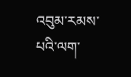འབུམ་རམས་པའི་ལག་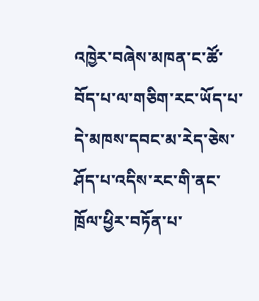འཁྱེར་བཞེས་མཁན་ང་ཚོ་བོད་པ་ལ་གཅིག་རང་ཡོད་པ་དེ་མཁས་དབང་མ་རེད་ཅེས་ཤོད་པ་འདིས་རང་གི་ནང་ཁྲོལ་ཕྱིར་བཏོན་པ་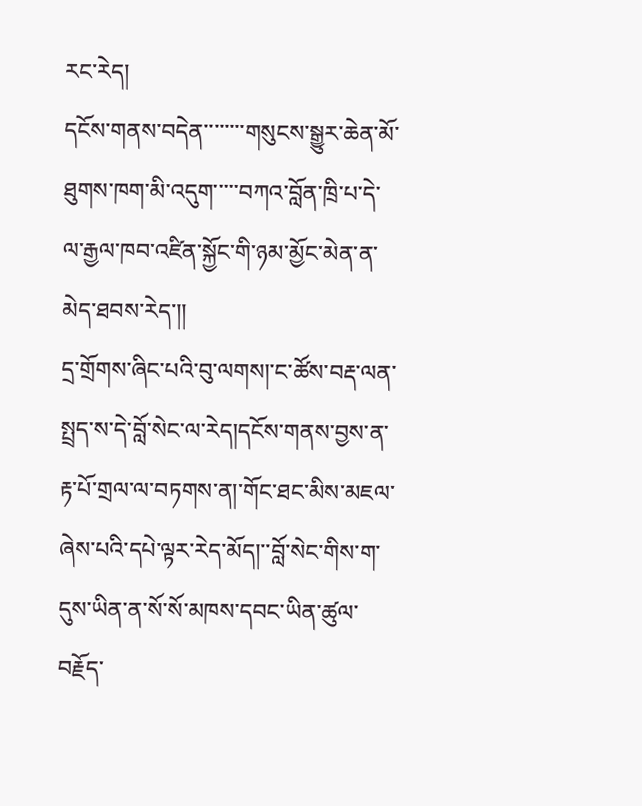རང་རེད།
དངོས་གནས་བདེན་་་་་་་་གསུངས་སྒྱུར་ཆེན་མོ་ཐུགས་ཁག་མི་འདུག་་་་་བཀའ་བློན་ཁྲི་པ་དེ་ལ་རྒྱལ་ཁབ་འཛིན་སྐྱོང་གི་ཉམ་མྱོང་མེན་ན་མེད་ཐབས་རེད་།།
དྲ་གྲོགས་ཞིང་པའི་བུ་ལགས།་ང་ཚོས་བརྡ་ལན་སྤྲད་ས་དེ་བློ་སེང་ལ་རེད།དངོས་གནས་བྱས་ན་རྟ་པོ་གྲལ་ལ་བཏགས་ན།་གོང་ཐང་མིས་མཇལ་ཞེས་པའི་དཔེ་ལྟར་རེད་མོད།་་བློ་སེང་གིས་ག་དུས་ཡིན་ན་སོ་སོ་མཁས་དབང་ཡིན་ཚུལ་བརྗོད་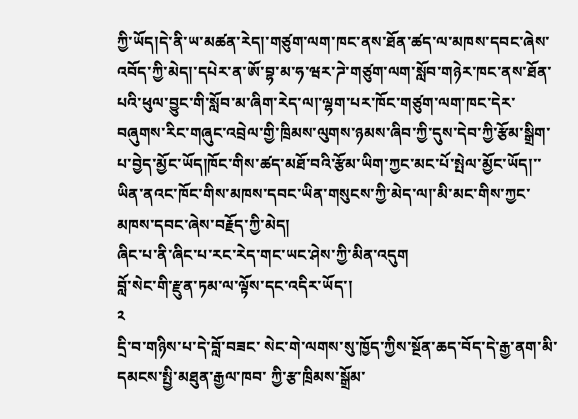ཀྱི་ཡོད།དེ་ནི་ཡ་མཚན་རེད།་གཙུག་ལག་ཁང་ནས་ཐོན་ཚད་ལ་མཁས་དབང་ཞེས་འབོད་ཀྱི་མེད།་དཔེར་ན་ཨོ་བྷ་མ་ཧ་ཝར་ཌེ་གཙུག་ལག་སློབ་གཉེར་ཁང་ནས་ཐོན་པའི་ཕུལ་བྱུང་གི་སློབ་མ་ཞིག་རེད་ལ།་ལྷག་པར་ཁོང་གཙུག་ལག་ཁང་དེར་བཞུགས་རིང་གཞུང་འབྲེལ་གྱི་ཁྲིམས་ལུགས་ཉམས་ཞིབ་ཀྱི་དུས་དེབ་ཀྱི་རྩོམ་སྒྲིག་པ་བྱེད་མྱོང་ཡོད།ཁོང་གིས་ཚད་མཐོ་བའི་རྩོམ་ཡིག་ཀྱང་མང་པོ་སྤེལ་མྱོང་ཡོད།་་ཡིན་ནའང་ཁོང་གིས་མཁས་དབང་ཡིན་གསུངས་ཀྱི་མེད་ལ།་མི་མང་གིས་ཀྱང་མཁས་དབང་ཞེས་བརྗོད་ཀྱི་མེད།
ཞིང་པ་ནི་ཞིང་པ་རང་རེད་གང་ཡང་ཤེས་ཀྱི་མིན་འདུག
བློ་སེང་གི་རྫུན་ཏམ་ལ་ལྟོས་དང་འདིར་ཡོད་།
༢
དྲི་བ་གཉིས་པ་དེ་བློ་བཟང་ སེང་གེ་ལགས་སུ་ཁྱོད་ཀྱིས་སྔོན་ཆད་བོད་དེ་རྒྱ་ནག་མི་དམངས་སྤྱི་མཐུན་རྒྱལ་ཁབ་ ཀྱི་རྩ་ཁྲིམས་སྒྲོམ་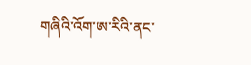གཞིའི་འོག་ཨ་རིའི་ནང་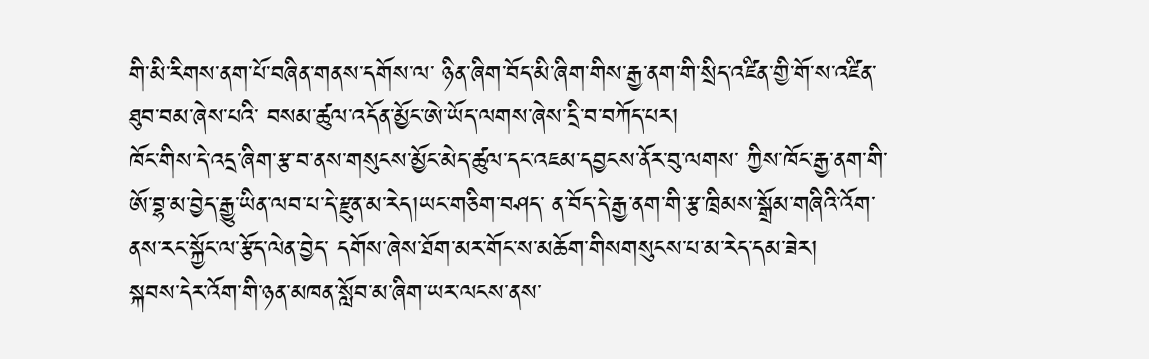གི་མི་རིགས་ནག་པོ་བཞིན་གནས་དགོས་ལ་ ཉིན་ཞིག་བོད་མི་ཞིག་གིས་རྒྱ་ནག་གི་སྲིད་འཛིན་གྱི་གོ་ས་འཛིན་ཐུབ་བམ་ཞེས་པའི་ བསམ་ཚུལ་འདོན་མྱོང་ཨེ་ཡོད་ལགས་ཞེས་དྲི་བ་བཀོད་པར།
ཁོང་གིས་དེ་འདྲ་ཞིག་རྩ་བ་ནས་གསུངས་མྱོང་མེད་ཚུལ་དང་འཇམ་དབྱངས་ནོར་བུ་ལགས་ ཀྱིས་ཁོང་རྒྱ་ནག་གི་ཨོ་བྷ་མ་བྱེད་རྒྱུ་ཡིན་ལབ་པ་དེ་རྫུན་མ་རེད།ཡང་གཅིག་བཤད་ ན་བོད་དེ་རྒྱ་ནག་གི་རྩ་ཁྲིམས་སྒྲོམ་གཞིའི་འོག་ནས་རང་སྐྱོང་ལ་རྩོད་ལེན་བྱེད་ དགོས་ཞེས་ཐོག་མར་གོང་ས་མཆོག་གིསགསུངས་པ་མ་རེད་དམ་ཟེར།
སྐབས་དེར་འོག་གི་ཉན་མཁན་སློབ་མ་ཞིག་ཡར་ལངས་ནས་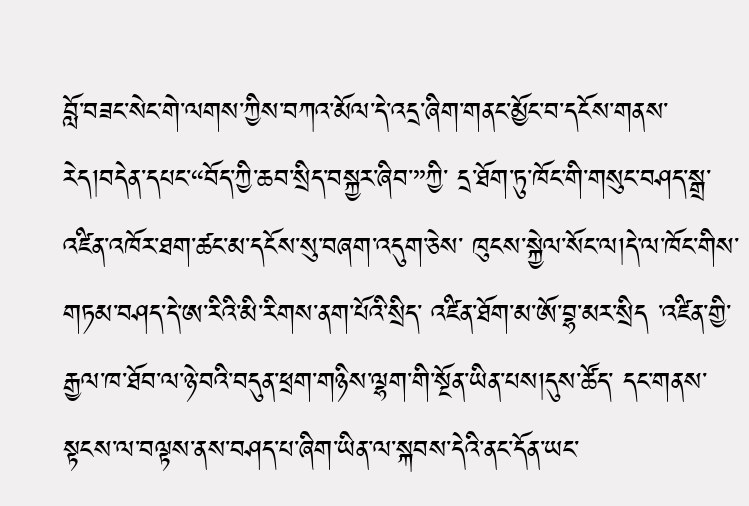བློ་བཟང་སེང་གེ་ལགས་ཀྱིས་བཀའ་མོལ་དེ་འདྲ་ཞིག་གནང་མྱོང་བ་དངོས་གནས་རེད།བདེན་དཔང་“བོད་ཀྱི་ཆབ་སྲིད་བསྐྱར་ཞིབ་”ཀྱི་ དྲ་ཐོག་ཏུ་ཁོང་གི་གསུང་བཤད་སྒྲ་འཛིན་འཁོར་ཐག་ཚང་མ་དངོས་སུ་བཞག་འདུག་ཅེས་ ཁུངས་སྐྱེལ་སོང་ལ།དེ་ལ་ཁོང་གིས་གཏམ་བཤད་དེ་ཨ་རིའི་མི་རིགས་ནག་པོའི་སྲིད་ འཛིན་ཐོག་མ་ཨོ་བྷ་མར་སྲིད ་འཛིན་གྱི་རྒྱལ་ཁ་ཐོབ་ལ་ཉེ་བའི་བདུན་ཕྲག་གཉིས་ལྷག་གི་སྔོན་ཡིན་པས།དུས་ཚོད་ དང་གནས་སྟངས་ལ་བལྟས་ནས་བཤད་པ་ཞིག་ཡིན་ལ་སྐབས་དེའི་ནང་དོན་ཡང་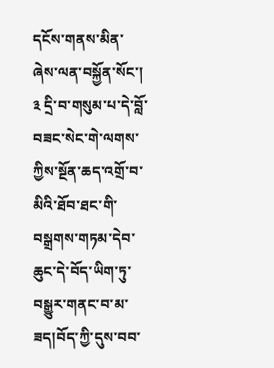དངོས་གནས་མིན་ ཞེས་ལན་བསྐྱོན་སོང་།
༣ དྲི་བ་གསུམ་པ་དེ་བློ་བཟང་སེང་གེ་ལགས་ཀྱིས་སྔོན་ཆད་འགྲོ་བ་མིའི་ཐོབ་ཐང་གི་ བསྒྲགས་གཏམ་དེབ་ཆུང་དེ་བོད་ཡིག་ཏུ་བསྒྱུར་གནང་བ་མ་ཟད།བོད་ཀྱི་དུས་བབ་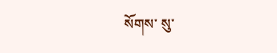སོགས་ སུ་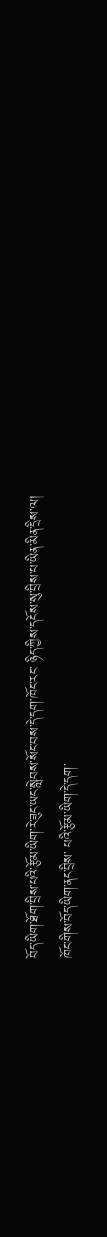བོད་ཡིག་ཐོག་བྲིས་པའི་རྩོམ་ཡིག་རེ་ཟུང་ཡང་སླེབས་སོང་བས་དེ་དག་ཁོང་རང་ ཉིད་ཀྱིས་དངོས་སུ་བྲིས་པ་ཡིན་མིན་དྲིས་ལ།
ཁོང་གིས་བོད་ཡིག་ནང་བྲིས་ པའི་རྩོམ་ཡིག་དེ་དག་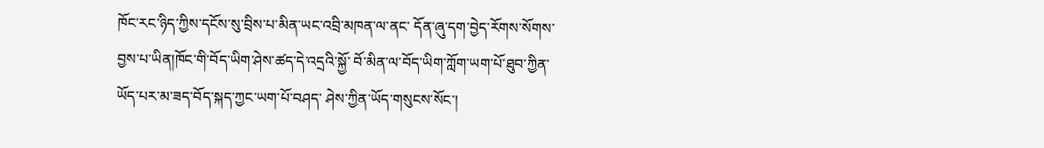ཁོང་རང་ཉིད་ཀྱིས་དངོས་སུ་བྲིས་པ་མིན་ཡང་འབྲི་མཁན་ལ་ནང་ དོན་ཞུ་དག་བྱེད་རོགས་སོགས་བྱས་པ་ཡིན།ཁོང་གི་བོད་ཡིག་ཤེས་ཚད་དེ་འདྲའི་སྐྱོ་ བོ་མིན་ལ་བོད་ཡིག་ཀློག་ཡག་པོ་ཐུབ་ཀྱིན་ཡོད་པར་མ་ཟད་བོད་སྐད་ཀྱང་ཡག་པོ་བཤད་ ཤེས་ཀྱིན་ཡོད་གསུངས་སོང་།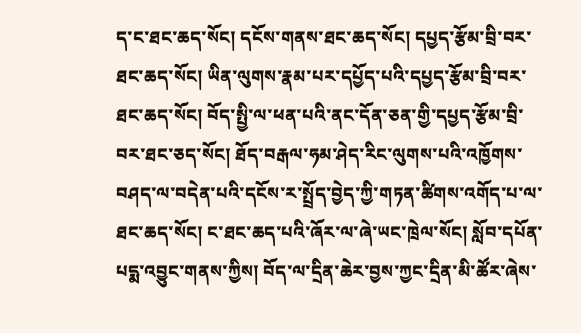ད་ང་ཐང་ཆད་སོང། དངོས་གནས་ཐང་ཆད་སོང། དཔྱད་རྩོམ་བྲི་བར་ཐང་ཆད་སོང། ཡིན་ལུགས་རྣམ་པར་དཔྱོད་པའི་དཔྱད་རྩོམ་བྲི་བར་ཐང་ཆད་སོང། བོད་སྤྱི་ལ་ཕན་པའི་ནང་དོན་ཅན་གྱི་དཔྱད་རྩོམ་བྲི་བར་ཐང་ཅད་སོང། ཐོད་བརྒལ་ཧམ་ཤེད་རིང་ལུགས་པའི་འཁྱོགས་བཤད་ལ་བདེན་པའི་དངོས་ར་སྤྲོད་བྱེད་ཀྱི་གཏན་ཚིགས་འགོད་པ་ལ་ཐང་ཆད་སོང། ང་ཐང་ཆད་པའི་ཞོར་ལ་ཞེ་ཡང་ཁྲེལ་སོང། སློབ་དཔོན་པདྨ་འབྱུང་གནས་ཀྱིས། བོད་ལ་དྲིན་ཆེར་བྱས་ཀྱང་དྲིན་མི་ཚོར་ཞེས་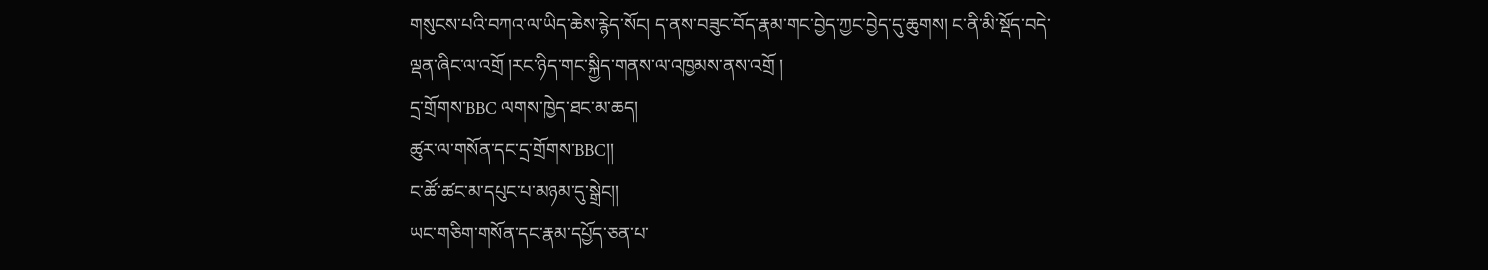གསུངས་པའི་བཀའ་ལ་ཡིད་ཆེས་རྙེད་སོང། ད་ནས་བཟུང་བོད་རྣམ་གང་བྱེད་ཀྱང་བྱེད་དུ་ཆུགས། ང་ནི་མི་སྡོད་བདེ་ལྡན་ཞིང་ལ་འགྲོ །རང་ཉིད་གང་སྐྱིད་གནས་ལ་འཁྱམས་ནས་འགྲོ །
དྲ་གྲོགས་BBC ལགས་ཁྱེད་ཐང་མ་ཆད།
ཚུར་ལ་གསོན་དང་དྲ་གྲོགས་BBC།།
ང་ཚོ་ཚང་མ་དཔུང་པ་མཉམ་དུ་སྒྲེང།།
ཡང་གཅིག་གསོན་དང་རྣམ་དཔྱོད་ཅན་པ་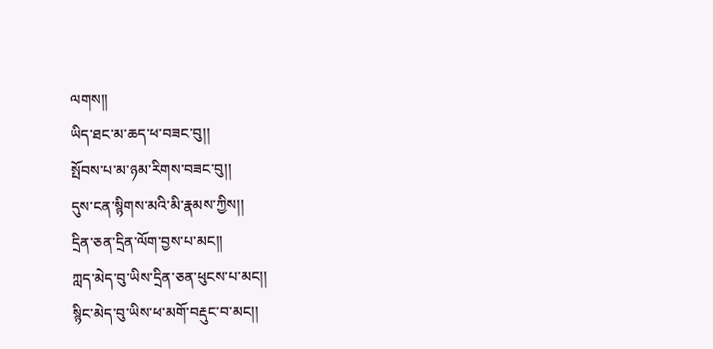ལགས།།
ཡིད་ཐང་མ་ཆད་ཕ་བཟང་བུ།།
སྤོབས་པ་མ་ཉམ་རིགས་བཟང་བུ།།
དུས་ངན་སྙིགས་མའི་མི་རྣམས་ཀྱིས།།
དྲིན་ཅན་དྲིན་ལོག་བྱས་པ་མང།།
ཀླད་མེད་བུ་ཡིས་དྲིན་ཅན་ཕུངས་པ་མང།།
སྙིང་མེད་བུ་ཡིས་ཕ་མགོ་བརྡུང་བ་མང།།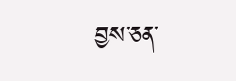བྱས་ཅན་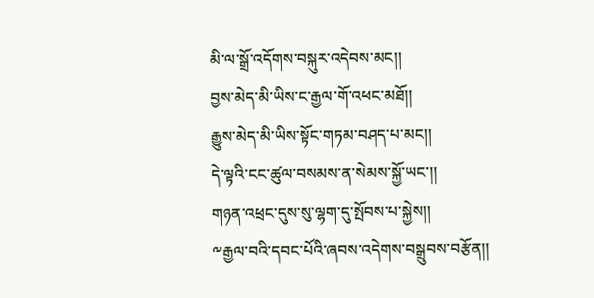མི་ལ་སྒྲོ་འདོགས་བསྐུར་འདེབས་མང།།
བྱས་མེད་མི་ཡིས་ང་རྒྱལ་གོ་འཕང་མཐོ།།
རྒྱུས་མེད་མི་ཡིས་སྟོང་གཏམ་བཤད་པ་མང།།
དེ་ལྟའི་ངང་ཚུལ་བསམས་ན་སེམས་སྐྱོ་ཡང་།།
གཉན་འཕྲང་དུས་སུ་ལྷག་དུ་སྤོབས་པ་སྐྱེས།།
༸རྒྱལ་བའི་དབང་པོའི་ཞབས་འདེགས་བསྒྲུབས་བརྩོན།།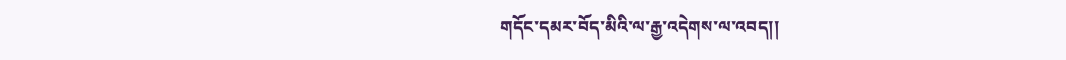གདོང་དམར་བོད་མིའི་ལ་རྒྱ་འདེགས་ལ་འབད།།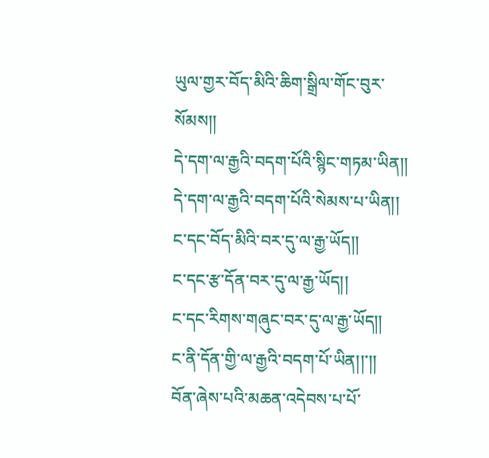ཡུལ་གྱར་བོད་མིའི་ཆིག་སྒྲིལ་གོང་བུར་སོམས།།
དེ་དག་ལ་རྒྱའི་བདག་པོའི་སྙིང་གཏམ་ཡིན།།
དེ་དག་ལ་རྒྱའི་བདག་པོའི་སེམས་པ་ཡིན།།
ང་དང་བོད་མིའི་བར་དུ་ལ་རྒྱ་ཡོད།།
ང་དང་རྩ་དོན་བར་དུ་ལ་རྒྱ་ཡོད།།
ང་དང་རིགས་གཞུང་བར་དུ་ལ་རྒྱ་ཡོད།།
ང་ནི་དོན་གྱི་ལ་རྒྱའི་བདག་པོ་ཡིན།།་།།
བོན་ཞེས་པའི་མཆན་འདེབས་པ་པོ་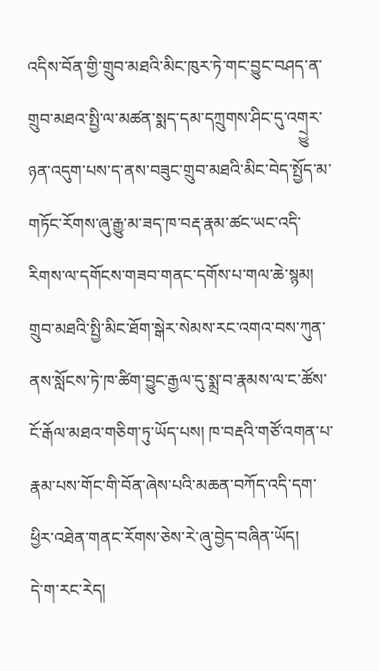འདིས་བོན་གྱི་གྲུབ་མཐའི་མིང་ཁུར་ཏེ་གང་བྱུང་བཤད་ན་གྲུབ་མཐའ་སྤྱི་ལ་མཚན་སྨད་དམ་དཀྲུགས་ཤིང་དུ་འགྲྱུར་ཉན་འདུག་པས་ད་ནས་བཟུང་གྲུབ་མཐའི་མིང་བེད་སྤྱོད་མ་གཏོང་རོགས་ཞུ་རྒྱུ་མ་ཟད་ཁ་བརྡ་རྣམ་ཚང་ཡང་འདི་རིགས་ལ་དགོངས་གཟབ་གནང་དགོས་པ་གལ་ཆེ་སྙམ།
གྲུབ་མཐའི་སྤྱི་མིང་ཐོག་སྒེར་སེམས་རང་འགའ་བས་ཀུན་ནས་སློངས་ཏེ་ཁ་ཚིག་བྱུང་རྒྱལ་དུ་སྨྲ་བ་རྣམས་ལ་ང་ཚོས་ངོ་རྒོལ་མཐའ་གཅིག་ཏུ་ཡོད་པས། ཁ་བརྡའི་གཙོ་འགན་པ་རྣམ་པས་གོང་གི་བོན་ཞེས་པའི་མཆན་བཀོད་འདི་དག་ཕྱིར་འཐེན་གནང་རོགས་ཅེས་རེ་ཞུ་བྱེད་བཞིན་ཡོད།
དེ་ག་རང་རེད།